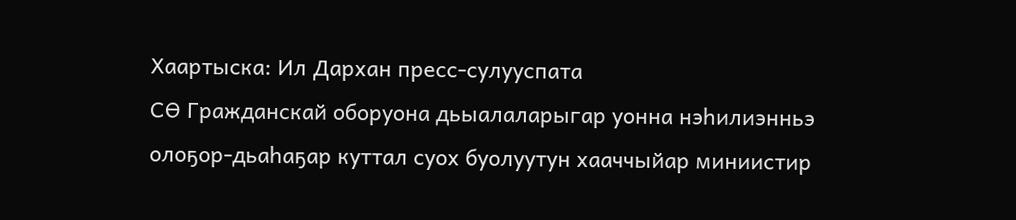Хаартыска: Ил Дархан пресс-сулууспата
СӨ Гражданскай оборуона дьыалаларыгар уонна нэһилиэнньэ олоҕор-дьаһаҕар куттал суох буолуутун хааччыйар миниистир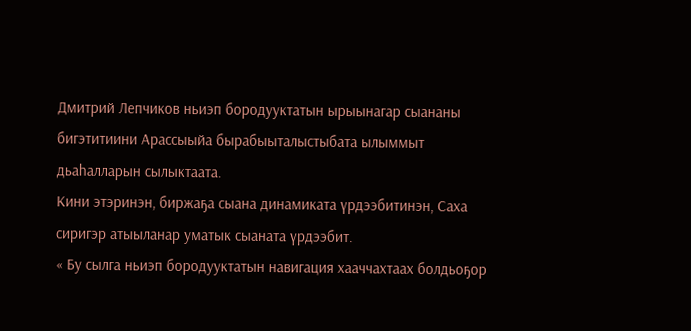Дмитрий Лепчиков ньиэп бородууктатын ырыынагар сыананы бигэтитиини Арассыыйа бырабыыталыстыбата ылыммыт дьаһалларын сылыктаата.
Кини этэринэн, биржаҕа сыана динамиката үрдээбитинэн, Саха сиригэр атыыланар уматык сыаната үрдээбит.
« Бу сылга ньиэп бородууктатын навигация хааччахтаах болдьоҕор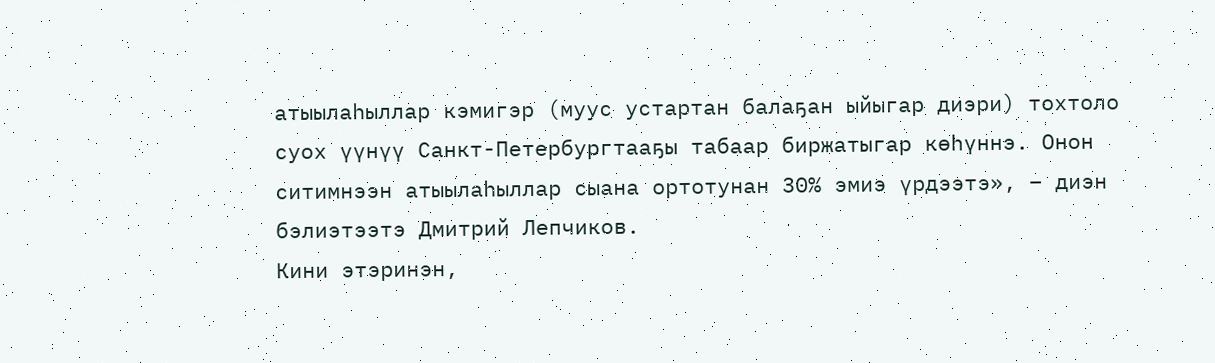атыылаһыллар кэмигэр (муус устартан балаҕан ыйыгар диэри) тохтоло суох үүнүү Санкт-Петербургтааҕы табаар биржатыгар көһүннэ. Онон ситимнээн атыылаһыллар сыана ортотунан 30% эмиэ үрдээтэ», – диэн бэлиэтээтэ Дмитрий Лепчиков.
Кини этэринэн,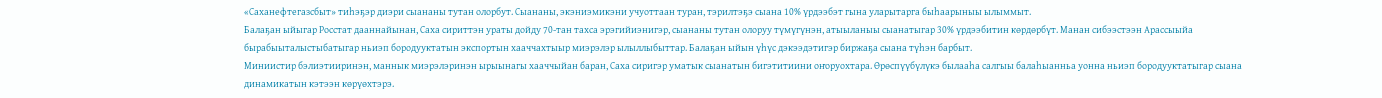«Саханефтегазсбыт» тиһэҕэр диэри сыананы тутан олорбут. Сыананы, экэниэмикэни учуоттаан туран, тэрилтэҕэ сыана 10% үрдээбэт гына уларытарга быһаарыныы ылыммыт.
Балаҕан ыйыгар Росстат дааннайынан, Саха сириттэн ураты дойду 70-тан тахса эрэгийиэнигэр, сыананы тутан олоруу түмүгүнэн, атыыланыы сыанатыгар 30% үрдээбитин көрдөрбүт. Манан сибээстээн Арассыыйа бырабыыталыстыбатыгар ньиэп бородууктатын экспортын хааччахтыыр миэрэлэр ылыллыбыттар. Балаҕан ыйын үһүс дэкээдэтигэр биржаҕа сыана түһэн барбыт.
Миниистир бэлиэтииринэн, маннык миэрэлэринэн ырыынагы хааччыйан баран, Саха сиригэр уматык сыанатын бигэтитиини оҥоруохтара. Өрөспүүбүлүкэ былааһа салгыы балаһыанньа уонна ньиэп бородууктатыгар сыана динамикатын кэтээн көрүөхтэрэ.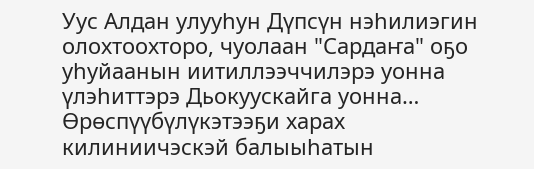Уус Алдан улууһун Дүпсүн нэһилиэгин олохтоохторо, чуолаан "Сардаҥа" оҕо уһуйаанын иитиллээччилэрэ уонна үлэһиттэрэ Дьокуускайга уонна…
Өрөспүүбүлүкэтээҕи харах килиниичэскэй балыыһатын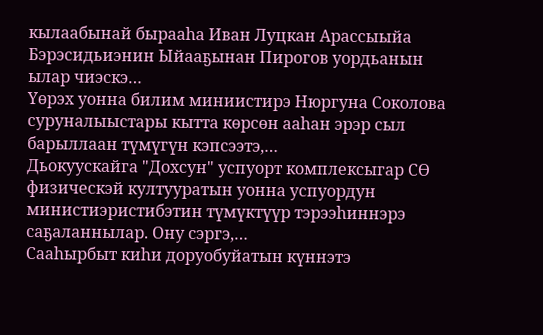кылаабынай бырааһа Иван Луцкан Арассыыйа Бэрэсидьиэнин Ыйааҕынан Пирогов уордьанын ылар чиэскэ…
Үөрэх уонна билим миниистирэ Нюргуна Соколова суруналыыстары кытта көрсөн ааһан эрэр сыл барыллаан түмүгүн кэпсээтэ,…
Дьокуускайга "Дохсун" успуорт комплексыгар СӨ физическэй култууратын уонна успуордун министиэристибэтин түмүктүүр тэрээһиннэрэ саҕаланнылар. Ону сэргэ,…
Сааһырбыт киһи доруобуйатын күннэтэ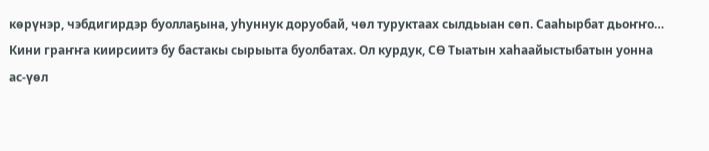көрүнэр, чэбдигирдэр буоллаҕына, уһуннук доруобай, чөл туруктаах сылдьыан сөп. Сааһырбат дьоҥҥо…
Кини граҥҥа киирсиитэ бу бастакы сырыыта буолбатах. Ол курдук, СӨ Тыатын хаһаайыстыбатын уонна ас-үөл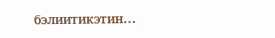бэлиитикэтин…